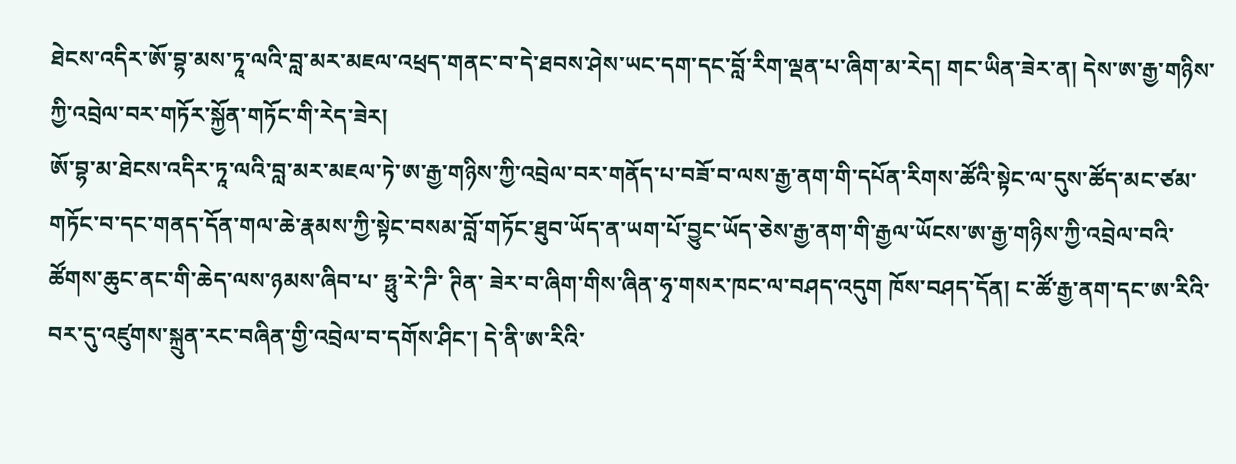ཐེངས་འདིར་ཨོ་བྷ་མས་ཏཱ་ལའི་བླ་མར་མཇལ་འཕྲད་གནང་བ་དེ་ཐབས་ཤེས་ཡང་དག་དང་བློ་རིག་ལྡན་པ་ཞིག་མ་རེད། གང་ཡིན་ཟེར་ན། དེས་ཨ་རྒྱ་གཉིས་ཀྱི་འབྲེལ་བར་གཏོར་སྐྱོན་གཏོང་གི་རེད་ཟེར།
ཨོ་བྷ་མ་ཐེངས་འདིར་ཏཱ་ལའི་བླ་མར་མཇལ་ཏེ་ཨ་རྒྱ་གཉིས་ཀྱི་འབྲེལ་བར་གནོད་པ་བཟོ་བ་ལས་རྒྱ་ནག་གི་དཔོན་རིགས་ཚོའི་སྟེང་ལ་དུས་ཚོད་མང་ཙམ་གཏོང་བ་དང་གནད་དོན་གལ་ཆེ་རྣམས་ཀྱི་སྟེང་བསམ་བློ་གཏོང་ཐུབ་ཡོད་ན་ཡག་པོ་བྱུང་ཡོད་ཅེས་རྒྱ་ནག་གི་རྒྱལ་ཡོངས་ཨ་རྒྱ་གཉིས་ཀྱི་འབྲེལ་བའི་ཚོགས་ཆུང་ནང་གི་ཆེད་ལས་ཉམས་ཞིབ་པ་ ཧྥུ་རེ་ཌི་ ཊིན་ ཟེར་བ་ཞིག་གིས་ཞིན་ཧྭ་གསར་ཁང་ལ་བཤད་འདུག ཁོས་བཤད་དོན། ང་ཚོ་རྒྱ་ནག་དང་ཨ་རིའི་བར་དུ་འཛུགས་སྐྲུན་རང་བཞིན་གྱི་འབྲེལ་བ་དགོས་ཤིང་། དེ་ནི་ཨ་རིའི་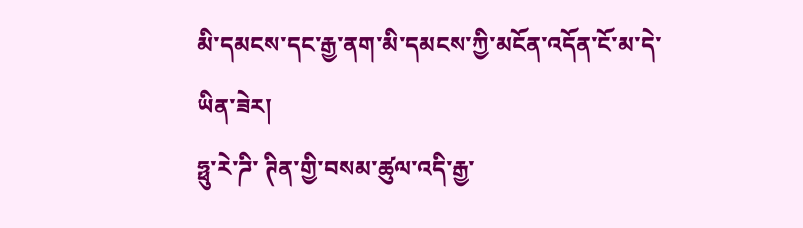མི་དམངས་དང་རྒྱ་ནག་མི་དམངས་ཀྱི་མངོན་འདོན་ངོ་མ་དེ་ཡིན་ཟེར།
ཧྥུ་རེ་ཌི་ ཊིན་གྱི་བསམ་ཚུལ་འདི་རྒྱ་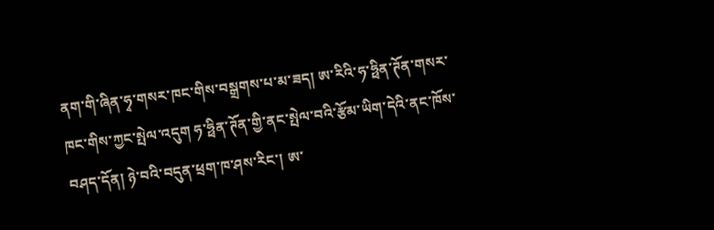ནག་གི་ཞིན་ཧྭ་གསར་ཁང་གིས་བསྒྲགས་པ་མ་ཟད། ཨ་རིའི་ཧ་ཧྥིན་ཊོན་གསར་ཁང་གིས་ཀྱང་སྤེལ་འདུག ཧ་ཧྥིན་ཊོན་གྱི་ནང་སྤེལ་བའི་རྩོམ་ཡིག་དེའི་ནང་ཁོས་བཤད་དོན། ཉེ་བའི་བདུན་ཕྲག་ཁ་ཤས་རིང་། ཨ་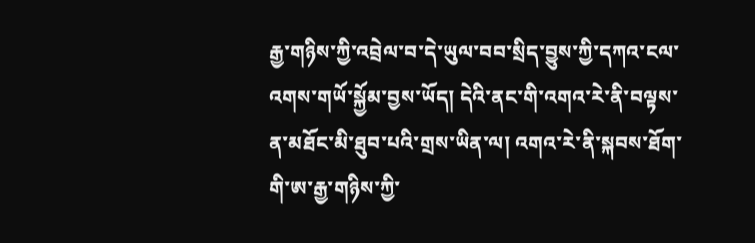རྒྱ་གཉིས་ཀྱི་འབྲེལ་བ་དེ་ཡུལ་བབ་སྲིད་བྱུས་ཀྱི་དཀའ་ངལ་འགས་གཡོ་སྐྱོམ་བྱས་ཡོད། དེའི་ནང་གི་འགའ་རེ་ནི་བལྟས་ན་མཐོང་མི་ཐུབ་པའི་གྲས་ཡིན་ལ། འགའ་རེ་ནི་སྐབས་ཐོག་གི་ཨ་རྒྱ་གཉིས་ཀྱི་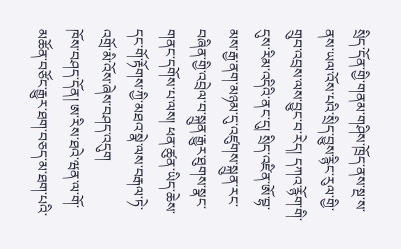སྲིད་དོན་གྱི་གནམ་གཤིས་ཁྲོད་ནས་སྔ་ས་ནས་ཡལ་འོས་པའི་སྲིད་བྱུས་རྙིང་རུལ་གྱི་གྲུབ་འབྲས་ལས་བྱུང་བ་རེད། དཀའ་རྙོག་གི་དུས་རིམ་འདིའི་ནང་དུ། སྲིད་འཛིན་ཨོ་བྷ་མས་རྒྱ་ནག་མཉམ་དུ་འཛུགས་སྐྲུན་རང་བཞིན་གྱི་འབྲེལ་བ་སྐྲུན་རྒྱུར་ཐུགས་སྣང་གནང་དགོས་པ་ལས། ཕན་ཚུན་ཡིད་ཆེས་དང་གོ་རྟོགས་ཀྱི་མཐའ་སྣེ་ལས་བརྒལ་ཏེ་འགྲོ་མི་འོས་ཞེས་བཤད་འདུག
ཁོས་བཤད་དོན། ཨ་རིས་ཐའེ་ཝན་ལ་གོ་མཚོན་བཙོང་རྒྱུར་ཐག་བཅད་མ་ཐག་པའི་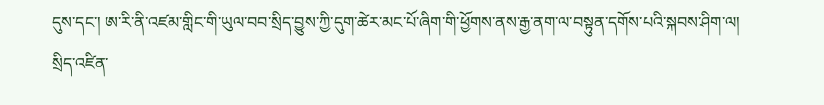དུས་དང་། ཨ་རི་ནི་འཛམ་གླིང་གི་ཡུལ་བབ་སྲིད་བྱུས་ཀྱི་དུག་ཚེར་མང་པོ་ཞིག་གི་ཕྱོགས་ནས་རྒྱ་ནག་ལ་བསྟུན་དགོས་པའི་སྐབས་ཤིག་ལ། སྲིད་འཛིན་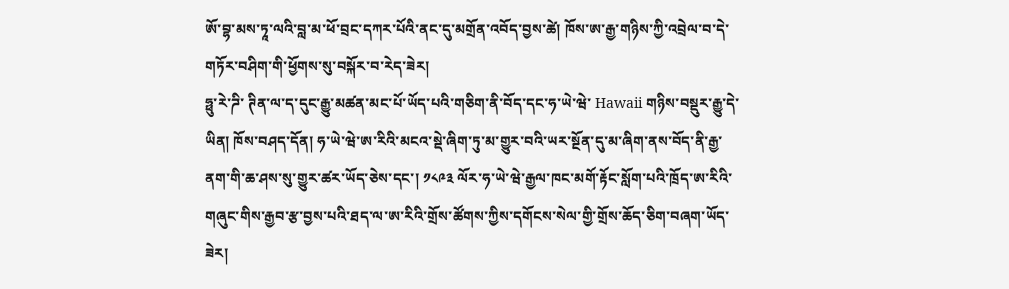ཨོ་བྷ་མས་ཏཱ་ལའི་བླ་མ་ཕོ་བྲང་དཀར་པོའི་ནང་དུ་མགྲོན་འབོད་བྱས་ཚེ། ཁོས་ཨ་རྒྱ་གཉིས་ཀྱི་འབྲེལ་བ་དེ་གཏོར་བཤིག་གི་ཕྱོགས་སུ་བསྐོར་བ་རེད་ཟེར།
ཧྥུ་རེ་ཌི་ ཊིན་ལ་ད་དུང་རྒྱུ་མཚན་མང་པོ་ཡོད་པའི་གཅིག་ནི་བོད་དང་ཧ་ཡེ་ཝེ་ Hawaii གཉིས་བསྡུར་རྒྱུ་དེ་ཡིན། ཁོས་བཤད་དོན། ཧ་ཡེ་ཝེ་ཨ་རིའི་མངའ་སྡེ་ཞིག་ཏུ་མ་གྱུར་བའི་ཡར་སྔོན་དུ་མ་ཞིག་ནས་བོད་ནི་རྒྱ་ནག་གི་ཆ་ཤས་སུ་གྱུར་ཚར་ཡོད་ཅེས་དང་། ༡༨༩༣ ལོར་ཧ་ཡེ་ཝེ་རྒྱལ་ཁང་མགོ་རྟོང་སློག་པའི་ཁྲོད་ཨ་རིའི་གཞུང་གིས་རྒྱབ་རྩ་བྱས་པའི་ཐད་ལ་ཨ་རིའི་གྲོས་ཚོགས་ཀྱིས་དགོངས་སེལ་གྱི་གྲོས་ཆོད་ཅིག་བཞག་ཡོད་ཟེར།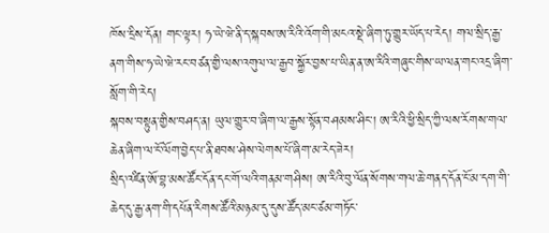ཁོས་དྲིས་དོན། གང་ལྟར། ཧ་ཡེ་ཝེ་ནི་ད་སྐབས་ཨ་རིའི་འོག་གི་མངའ་སྡེ་ཞིག་ཏུ་གྱུར་ཡོད་པ་རེད། གལ་སྲིད་རྒྱ་ནག་གིས་ཧ་ཡེ་ཝེ་རང་བཙན་གྱི་ལས་འགུལ་ལ་རྒྱབ་སྐྱོར་བྱས་པ་ཡིན་ན་ཨ་རིའི་གཞུང་གིས་ཡ་ལན་གང་འདྲ་ཞིག་སློག་གི་རེད།
སྐབས་བསྟུན་གྱིས་བཤད་ན། ཡུལ་གྱུར་བ་ཞིག་ལ་རྒྱས་སྟོན་བཤམས་ཤིང་། ཨ་རིའི་ཕྱི་སྲིད་ཀྱི་ལས་རོགས་གལ་ཆེན་ཞིག་ལ་ངོ་ལོག་བྱེད་པ་ནི་ཐབས་ཤེས་ལེགས་པོ་ཞིག་མ་རེད་ཟེར།
སྲིད་འཛིན་ཨོ་བྷ་མས་ཚོང་དོན་དང་གོ་ལའི་གནམ་གཤིས། ཨ་རིའི་བུ་ལོན་སོགས་གལ་ཆེ་གནད་དོན་ངོ་མ་དག་གི་ཆེད་དུ་རྒྱ་ནག་གི་དཔོན་རིགས་ཚོའི་མཉམ་དུ་དུས་ཚོད་མང་ཙམ་གཏོང་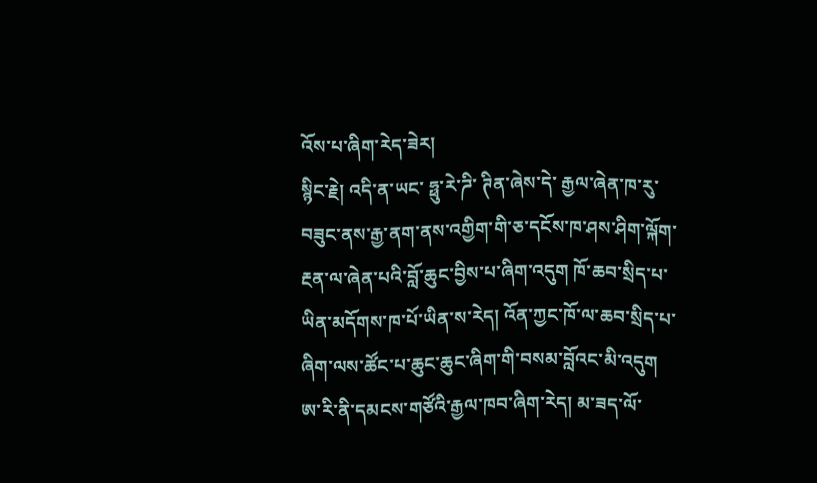འོས་པ་ཞིག་རེད་ཟེར།
སྙིང་རྗེ། འདི་ན་ཡང་ ཧྥུ་རེ་ཌི་ ཊིན་ཞེས་དེ་ རྒྱལ་ཞེན་ཁ་རུ་བཟུང་ནས་རྒྱ་ནག་ནས་འགྱིག་གི་ཅ་དངོས་ཁ་ཤས་ཤིག་ལྐོག་རྔན་ལ་ཞེན་པའི་བློ་ཆུང་བྱིས་པ་ཞིག་འདུག ཁོ་ཆབ་སྲིད་པ་ཡིན་མདོགས་ཁ་པོ་ཡིན་ས་རེད། འོན་ཀྱང་ཁོ་ལ་ཆབ་སྲིད་པ་ཞིག་ལས་ཚོང་པ་ཆུང་ཆུང་ཞིག་གི་བསམ་བློའང་མི་འདུག
ཨ་རི་ནི་དམངས་གཙོའི་རྒྱལ་ཁབ་ཞིག་རེད། མ་ཟད་ལོ་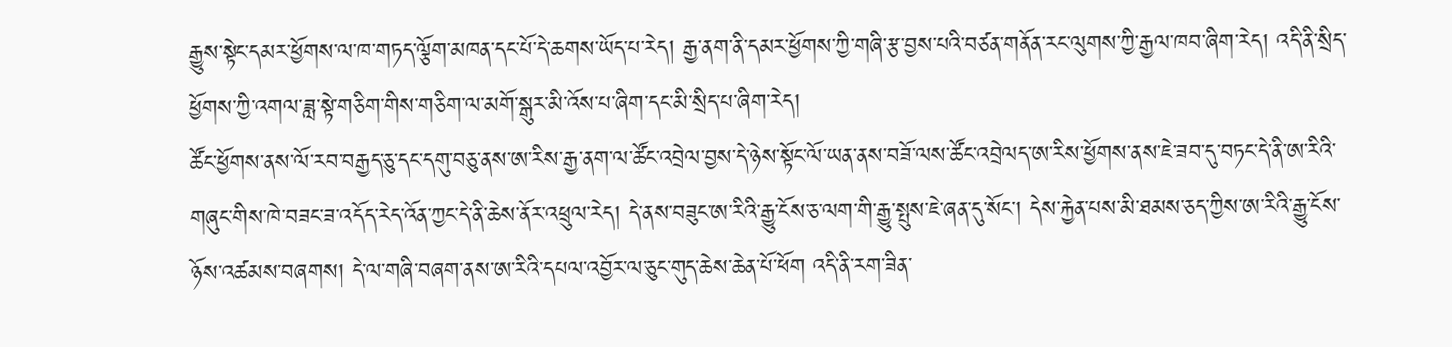རྒྱུས་སྟེང་དམར་ཕྱོགས་ལ་ཁ་གཏད་ལྕོག་མཁན་དང་པོ་དེ་ཆགས་ཡོད་པ་རེད། རྒྱ་ནག་ནི་དམར་ཕྱོགས་ཀྱི་གཞི་རྩ་བྱས་པའི་བཙན་གནོན་རང་ལུགས་ཀྱི་རྒྱལ་ཁབ་ཞིག་རེད། འདི་ནི་སྲིད་ཕྱོགས་ཀྱི་འགལ་ཟླ་སྟེ་གཅིག་གིས་གཅིག་ལ་མགོ་སྒུར་མི་འོས་པ་ཞིག་དང་མི་སྲིད་པ་ཞིག་རེད།
ཚོང་ཕྱོགས་ནས་ལོ་རབ་བརྒྱད་ཅུ་དང་དགུ་བཅུ་ནས་ཨ་རིས་རྒྱ་ནག་ལ་ཚོང་འབྲེལ་བྱས་དེ་ཉེས་སྟོང་ལོ་ཡན་ནས་བཟོ་ལས་ཚོང་འབྲེལད་ཨ་རིས་ཕྱོགས་ནས་ཇེ་ཟབ་དུ་བཏང་དེ་ནི་ཨ་རིའི་གཞུང་གིས་ཁེ་བཟང་ཟ་འདོད་རེད་འོན་ཀྱང་དེ་ནི་ཆེས་ནོར་འཕྲུལ་རེད། དེ་ནས་བཟུང་ཨ་རིའི་རྒྱུ་ངོས་ཅ་ལག་གི་རྒྱུ་སྤུས་ཇེ་ཞན་དུ་སོང་། དེས་རྐྱེན་པས་མི་ཐམས་ཅད་ཀྱིས་ཨ་རིའི་རྒྱུ་ངོས་ཉོས་འཚམས་བཞགས། དེ་ལ་གཞི་བཞག་ནས་ཨ་རིའི་དཔལ་འབྱོར་ལ་ཅུང་གུད་ཆེས་ཆེན་པོ་ཕོག འདི་ནི་རག་ཟིན་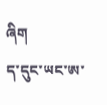ཞིག
ད་དུང་ཡང་ཨ་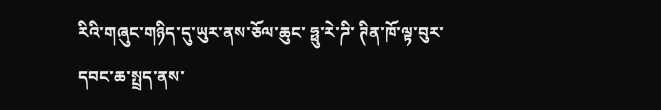རིའི་གཞུང་གཉིད་དུ་ཡུར་ནས་ཅོལ་ཆུང་ ཧྥུ་རེ་ཌི་ ཊིན་ཁོ་ལྟ་བུར་དབང་ཆ་སྤྲད་ནས་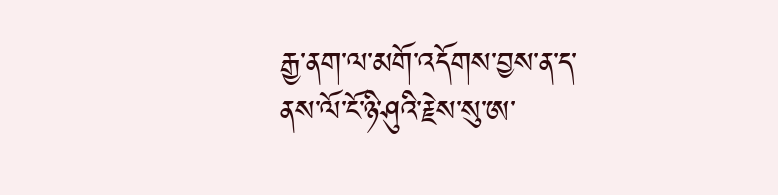རྒྱ་ནག་ལ་མགོ་འདོགས་བྱས་ན་ད་ནས་ལོ་ངོ་ཉི་ཤུའི་རྗེས་སུ་ཨ་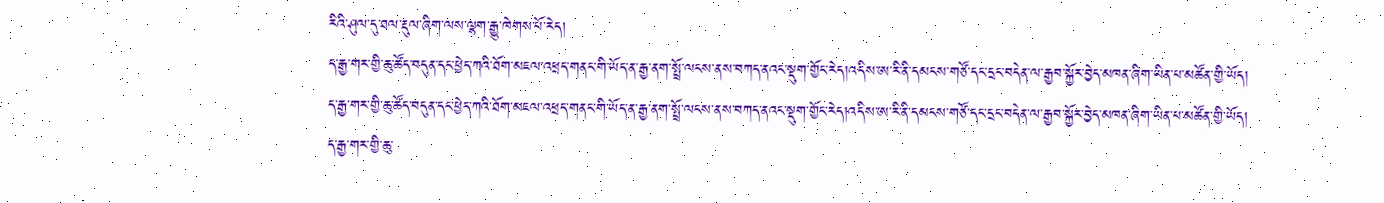རིའི་ཤུལ་དུ་ཐལ་རྡུལ་ཞིག་ལས་ལྷག་རྒྱུ་ཁེགས་པོ་རེད།
ད་རྒྱ་གར་གྱི་ཆུ་ཚོད་བདུན་དང་ཕྱེད་ཀའི་ཐོག་མཇལ་འཕྲད་གནང་གི་ཡོད་ན་རྒྱ་ནག་སྤྲོ་ལངས་ནས་བཀད་ནའང་སྡུག་གྱོང་རེད།འདིས་ཨ་རི་ནི་དམངས་གཙོ་དང་དྲང་བདེན་ལ་རྒྱབ་སྐྱོར་བྱེད་མཁན་ཞིག་ཡིན་པ་མཚོན་གྱི་ཡོད།
ད་རྒྱ་གར་གྱི་ཆུ་ཚོད་བདུན་དང་ཕྱེད་ཀའི་ཐོག་མཇལ་འཕྲད་གནང་གི་ཡོད་ན་རྒྱ་ནག་སྤྲོ་ལངས་ནས་བཀད་ནའང་སྡུག་གྱོང་རེད།འདིས་ཨ་རི་ནི་དམངས་གཙོ་དང་དྲང་བདེན་ལ་རྒྱབ་སྐྱོར་བྱེད་མཁན་ཞིག་ཡིན་པ་མཚོན་གྱི་ཡོད།
ད་རྒྱ་གར་གྱི་ཆུ་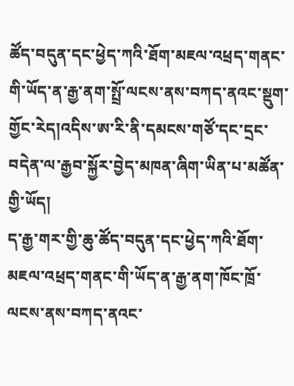ཚོད་བདུན་དང་ཕྱེད་ཀའི་ཐོག་མཇལ་འཕྲད་གནང་གི་ཡོད་ན་རྒྱ་ནག་སྤྲོ་ལངས་ནས་བཀད་ནའང་སྡུག་གྱོང་རེད།འདིས་ཨ་རི་ནི་དམངས་གཙོ་དང་དྲང་བདེན་ལ་རྒྱབ་སྐྱོར་བྱེད་མཁན་ཞིག་ཡིན་པ་མཚོན་གྱི་ཡོད།
ད་རྒྱ་གར་གྱི་ཆུ་ཚོད་བདུན་དང་ཕྱེད་ཀའི་ཐོག་མཇལ་འཕྲད་གནང་གི་ཡོད་ན་རྒྱ་ནག་ཁོང་ཁྲོ་ལངས་ནས་བཀད་ནའང་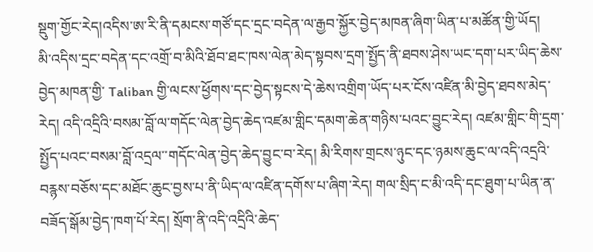སྡུག་གྱོང་རེད།འདིས་ཨ་རི་ནི་དམངས་གཙོ་དང་དྲང་བདེན་ལ་རྒྱབ་སྐྱོར་བྱེད་མཁན་ཞིག་ཡིན་པ་མཚོན་གྱི་ཡོད།
མི་འདིས་དྲང་བདེན་དང་འགྲོ་བ་མིའི་ཐོབ་ཐང་ཁས་ལེན་མེད་སྟབས་དྲག་སྤྱོད་ནི་ཐབས་ཤེས་ཡང་དག་པར་ཡིད་ཆེས་བྱེད་མཁན་གྱི་ Taliban གྱི་ལངས་ཕྱོགས་དང་བྱེད་སྟངས་དེ་ཆེས་འགྲིག་ཡོད་པར་ངོས་འཛིན་མི་བྱེད་ཐབས་མེད་རེད། འདི་འདྲིའི་བསམ་བློ་ལ་གདོང་ལེན་བྱེད་ཆེད་འཛམ་གླིང་དམག་ཆེན་གཉིས་པའང་བྱུང་རེད། འཛམ་གླིང་གི་དྲག་སྤྱོད་པའང་བསམ་བློ་འདྲལ་་གདོང་ལེན་བྱེད་ཆེད་བྱུང་བ་རེད། མི་རིགས་གྲངས་ཉུང་དང་ཉམས་ཆུང་ལ་འདི་འདྲའི་བརྙས་བཅོས་དང་མཐོང་ཆུང་བྱས་པ་ནི་ཡིད་ལ་འཛིན་དགོས་པ་ཞིག་རེད། གལ་སྲིད་ང་མི་འདི་དང་ཐུག་པ་ཡིན་ན་བཟོད་སྒོམ་བྱེད་ཁག་པོ་རེད། སྲོག་ནི་འདི་འདྲིའི་ཆེད་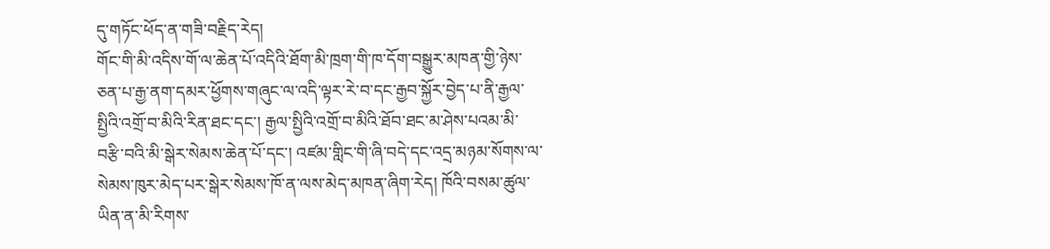དུ་གཏོང་ཕོད་ན་གཟི་བརྗིད་རེད།
གོང་གི་མི་འདིས་གོ་ལ་ཆེན་པོ་འདིའི་ཐོག་མི་ཁྲག་གི་ཁ་དོག་བསྒྱུར་མཁན་གྱི་ཉེས་ཅན་པ་རྒྱ་ནག་དམར་ཕྱོགས་གཞུང་ལ་འདི་ལྟར་རེ་བ་དང་རྒྱབ་སྐྱོར་བྱེད་པ་ནི་རྒྱལ་སྤྱིའི་འགྲོ་བ་མིའི་རིན་ཐང་དང་། རྒྱལ་སྤྱིའི་འགྲོ་བ་མིའི་ཐོབ་ཐང་མ་ཤེས་པའམ་མི་བརྩི་བའི་མི་སྒེར་སེམས་ཆེན་པོ་དང་། འཛམ་གླིང་གི་ཞི་བདེ་དང་འདྲ་མཉམ་སོགས་ལ་སེམས་ཁུར་མེད་པར་སྒེར་སེམས་ཁོ་ན་ལས་མེད་མཁན་ཞིག་རེད། ཁོའི་བསམ་ཚུལ་ཡིན་ན་མི་རིགས་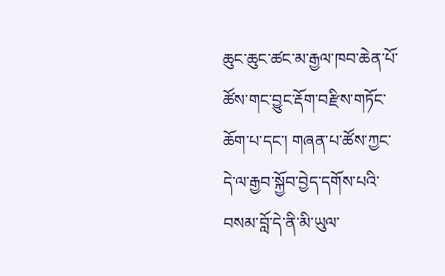ཆུང་ཆུང་ཚང་མ་རྒྱལ་ཁབ་ཆེན་པོ་ཚོས་གང་བྱུང་རྡོག་བརྫིས་གཏོང་ཆོག་པ་དང་། གཞན་པ་ཚོས་ཀྱང་དེ་ལ་རྒྱབ་སྐྱོབ་བྱེད་དགོས་པའི་བསམ་བློ་དེ་ནི་མི་ཡུལ་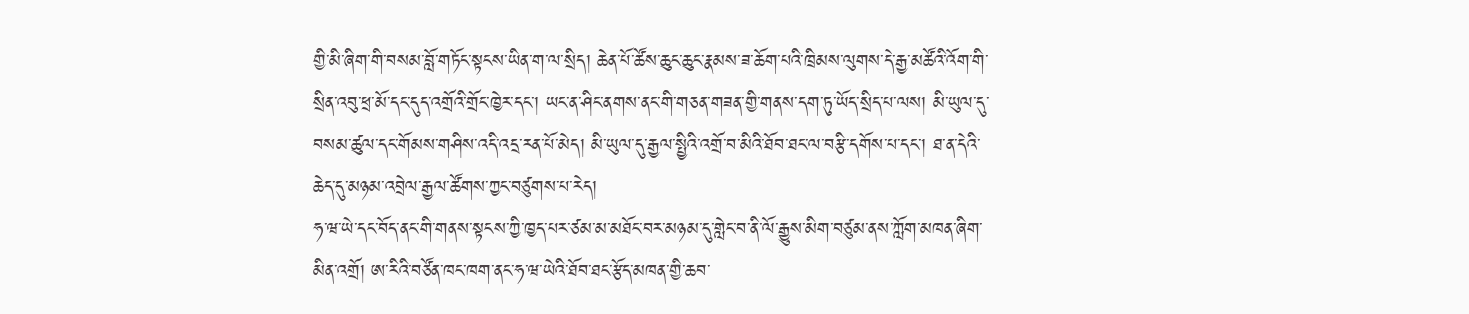གྱི་མི་ཞིག་གི་བསམ་བློ་གཏོང་སྟངས་ཡིན་ག་ལ་སྲིད། ཆེན་པོ་ཚོས་ཆུང་ཆུང་རྣམས་ཟ་ཆོག་པའི་ཁྲིམས་ལུགས་དེ་རྒྱ་མཚོའི་འོག་གི་སྲིན་འབུ་ཕྲ་མོ་དང་དུད་འགྲོའི་གྲོང་ཁྱེར་དང་། ཡང་ན་ཤིང་ནགས་ནང་གི་གཅན་གཟན་གྱི་གནས་དག་ཏུ་ཡོད་སྲིད་པ་ལས། མི་ཡུལ་དུ་བསམ་ཚུལ་དང་གོམས་གཤིས་འདི་འདྲ་རན་པོ་མེད། མི་ཡུལ་དུ་རྒྱལ་སྤྱིའི་འགྲོ་བ་མིའི་ཐོབ་ཐང་ལ་བརྩི་དགོས་པ་དང་། ཐ་ན་དེའི་ཆེད་དུ་མཉམ་འབྲེལ་རྒྱལ་ཚོགས་ཀྱང་བཙུགས་པ་རེད།
ཧ་ཝ་ཡེ་དང་བོད་ནང་གི་གནས་སྟངས་ཀྱི་ཁྱད་པར་ཙམ་མ་མཐོང་བར་མཉམ་དུ་གླེང་བ་ནི་ལོ་རྒྱུས་མིག་བཙུམ་ནས་ཀློག་མཁན་ཞིག་མིན་འགྲོ། ཨ་རིའི་བཙོན་ཁང་ཁག་ནང་ཧ་ཝ་ཡེའི་ཐོབ་ཐང་རྩོད་མཁན་གྱི་ཆབ་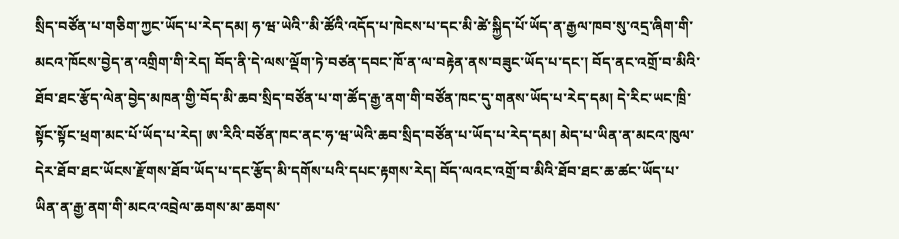སྲིད་བཙོན་པ་གཅིག་ཀྱང་ཡོད་པ་རེད་དམ། ཧ་ཝ་ཡེའི་་མི་ཚོའི་འདོད་པ་ཁེངས་པ་དང་མི་ཚེ་སྐྱིད་པོ་ཡོད་ན་རྒྱལ་ཁབ་སུ་འདྲ་ཞིག་གི་མངའ་ཁོངས་བྱེད་ན་འགྲིག་གི་རེད། བོད་ནི་དེ་ལས་ལྡོག་ཏེ་བཙན་དབང་ཁོ་ན་ལ་བརྟེན་ནས་བཟུང་ཡོད་པ་དང་། བོད་ནང་འགྲོ་བ་མིའི་ཐོབ་ཐང་རྩོད་ལེན་བྱེད་མཁན་གྱི་བོད་མི་ཆབ་སྲིད་བཙོན་པ་ག་ཚོད་རྒྱ་ནག་གི་བཙོན་ཁང་དུ་གནས་ཡོད་པ་རེད་དམ། དེ་རིང་ཡང་ཁྲི་སྟོང་སྟོང་ཕྲག་མང་པོ་ཡོད་པ་རེད། ཨ་རིའི་བཙོན་ཁང་ནང་ཧ་ཝ་ཡེའི་ཆབ་སྲིད་བཙོན་པ་ཡོད་པ་རེད་དམ། མེད་པ་ཡིན་ན་མངའ་ཁུལ་དེར་ཐོབ་ཐང་ཡོངས་རྫོགས་ཐོབ་ཡོད་པ་དང་རྩོད་མི་དགོས་པའི་དཔང་རྟགས་རེད། བོད་ལའང་འགྲོ་བ་མིའི་ཐོབ་ཐང་ཆ་ཚང་ཡོད་པ་ཡིན་ན་རྒྱ་ནག་གི་མངའ་འབྲེལ་ཆགས་མ་ཆགས་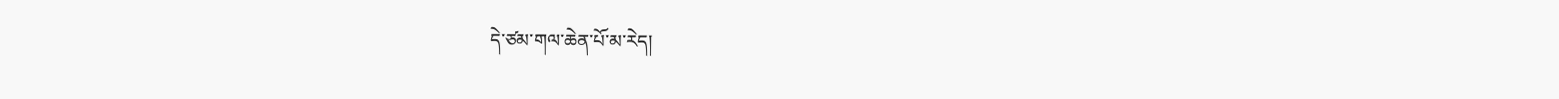དེ་ཙམ་གལ་ཆེན་པོ་མ་རེད།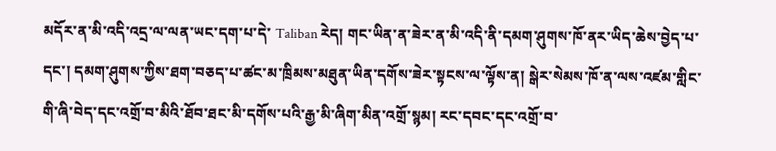མདོར་ན་མི་འདི་འདྲ་ལ་ལན་ཡང་དག་པ་དེ་ Taliban རེད། གང་ཡིན་ན་ཟེར་ན་མི་འདི་ནི་དམག་ཤུགས་ཁོ་ནར་ཡིད་ཆེས་བྱེད་པ་དང་། དམག་ཤུགས་ཀྱིས་ཐག་བཅད་པ་ཚང་མ་ཁྲིམས་མཐུན་ཡིན་དགོས་ཟེར་སྟངས་ལ་ལྟོས་ན། སྒེར་སེམས་ཁོ་ན་ལས་འཛམ་གླིང་གི་ཞི་བེད་དང་འགྲོ་བ་མིའི་ཐོབ་ཐང་མི་དགོས་པའི་རྒྱ་མི་ཞིག་མིན་འགྲོ་སྙམ། རང་དབང་དང་འགྲོ་བ་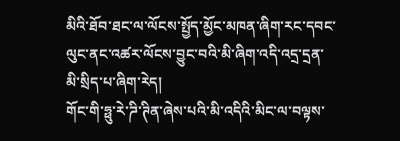མིའི་ཐོབ་ཐང་ལ་ལོངས་སྤྱོད་མྱོང་མཁན་ཞིག་རང་དབང་ལུང་ནང་འཚར་ལོངས་བྱུང་བའི་མི་ཞིག་འདི་འདྲ་དྲན་མི་སྲིད་པ་ཞིག་རེད།
གོང་གི་ཧྥུ་རེ་ཌི་ཊིན་ཞེས་པའི་མི་འདིའི་མིང་ལ་བལྟས་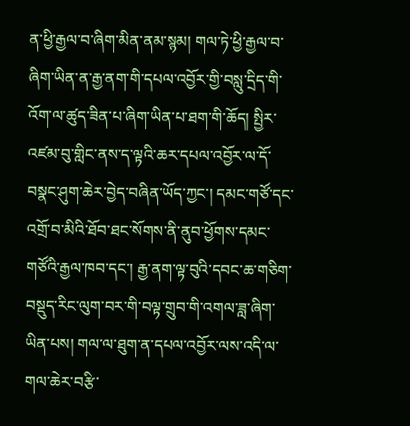ན་ཕྱི་རྒྱལ་བ་ཞིག་མིན་ནམ་སྙམ། གལ་ཏེ་ཕྱི་རྒྱལ་བ་ཞིག་ཡིན་ན་རྒྱ་ནག་གི་དཔལ་འབྱོར་གྱི་བསླུ་དྲིད་གི་འོག་ལ་ཚུད་ཟིན་པ་ཞིག་ཡིན་པ་ཐག་གི་ཆོད། སྤྱིར་འཛམ་བུ་གླིང་ནས་ད་ལྟའི་ཆར་དཔལ་འབྱོར་ལ་དོ་བསྣང་ཤུག་ཆེར་བྱེད་བཞིན་ཡོད་ཀྱང་། དམང་གཙོ་དང་འགྲོ་བ་མིའི་ཐོབ་ཐང་སོགས་ནི་ནུབ་ཕྱོགས་དམང་གཙོའི་རྒྱལ་ཁབ་དང་། རྒྱ་ནག་ལྟ་བུའི་དབང་ཆ་གཅིག་བསྡུད་རིང་ལུག་བར་གི་བལྟ་གྲུབ་གི་འགལ་ཟླ་ཞིག་ཡིན་པས། གལ་ལ་ཐུག་ན་དཔལ་འབྱོར་ལས་འདི་ལ་གལ་ཆེར་བརྩི་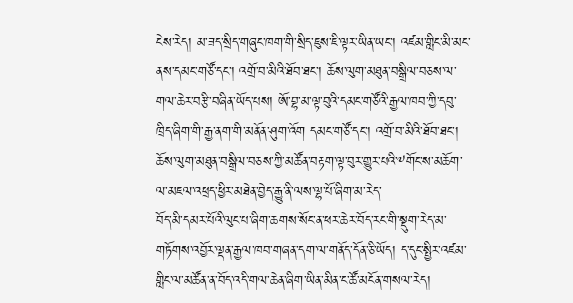ངེས་རེད། མ་ཟད་སྲིད་གཞུང་ཁག་གི་སྲིད་ཇུས་ཇི་ལྟར་ཡིན་ཡང་། འཛམ་གླིང་མི་མང་ནས་དམང་གཙོ་དང་། འགྲོ་བ་མིའི་ཐོབ་ཐང་། ཆོས་ལུག་མཐུན་བསྒྲིལ་བཅས་ལ་གལ་ཆེར་བརྩི་བཞིན་ཡོད་པས། ཨོ་བྷ་མ་ལྟ་བུའི་དམང་གཙོའི་རྒྱལ་ཁབ་ཀྱི་དབུ་ཁྲིད་ཞིག་གི་རྒྱ་ནག་གི་མནོན་ཤུག་འོག དམང་གཙོ་དང་། འགྲོ་བ་མིའི་ཐོབ་ཐང་། ཆོས་ལུག་མཐུན་བསྒྲིལ་བཅས་ཀྱི་མཚོན་བརྟག་ལྟ་བུར་གྱུར་པའི་༸གོང་ས་མཆོག་ལ་མཇལ་འཕྲད་ཕྱིར་མཐེན་བྱེད་རྒྱུ་ནི་ལས་ལྷ་པོ་ཞིག་མ་རེད་
བོད་མི་དམར་པོའི་ལུང་པ་ཞིག་ཆགས་སོང་ན་ཕར་ཆེར་བོད་རང་གི་སྡུག་རེད་མ་གཏོགས་འབྱོར་ལྡན་རྒྱལ་ཁབ་གཞན་དག་ལ་གནོད་དོན་ཅི་ཡོད། ད་དུང་སྤྱིར་འཛམ་གླིང་ལ་མཚོན་ན་བོད་འདི་གལ་ཆེན་ཞིག་ཡིན་མིན་ང་ཚོ་མངོན་གསལ་རེད།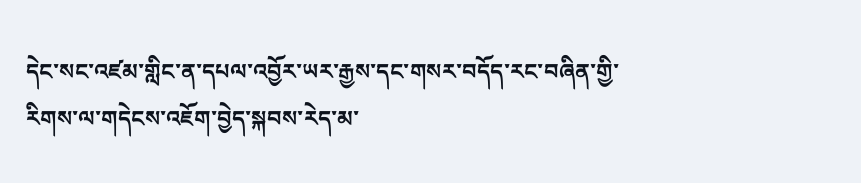དེང་སང་འཛམ་གླིང་ན་དཔལ་འབྱོར་ཡར་རྒྱས་དང་གསར་བདོད་རང་བཞིན་གྱི་རིགས་ལ་གདེངས་འཇོག་བྱེད་སྐབས་རེད་མ་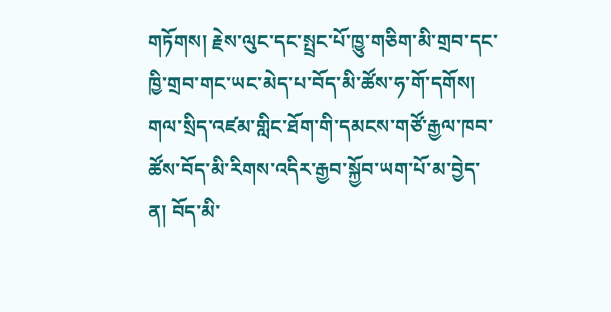གཏོགས། རྗེས་ལུང་དང་སྤྲང་པོ་ཁྱུ་གཅིག་མི་གྲབ་དང་ཁྱི་གྲབ་གང་ཡང་མེད་པ་བོད་མི་ཚོས་ཧ་གོ་དགོས།
གལ་སྲིད་འཛམ་གླིང་ཐོག་གི་དམངས་གཙོ་རྒྱལ་ཁབ་ཚོས་བོད་མི་རིགས་འདིར་རྒྱབ་སྐྱོབ་ཡག་པོ་མ་བྱེད་ན། བོད་མི་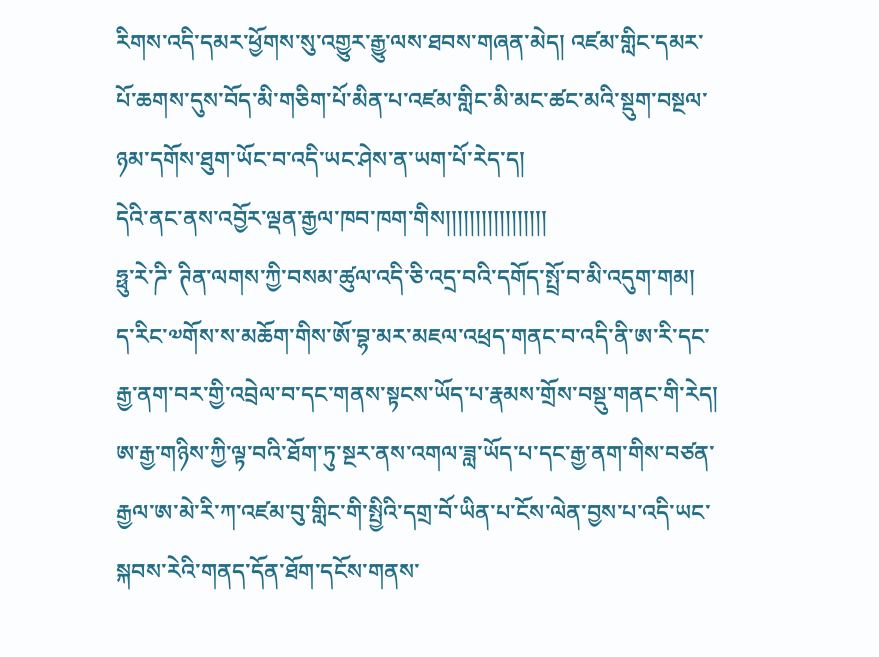རིགས་འདི་དམར་ཕྱོགས་སུ་འགྱུར་རྒྱུ་ལས་ཐབས་གཞན་མེད། འཛམ་གླིང་དམར་པོ་ཆགས་དུས་བོད་མི་གཅིག་པོ་མིན་པ་འཛམ་གླིང་མི་མང་ཚང་མའི་སྡུག་བསྔལ་ཉམ་དགོས་ཐུག་ཡོང་བ་འདི་ཡང་ཤེས་ན་ཡག་པོ་རེད་ད།
དེའི་ནང་ནས་འབྱོར་ལྡན་རྒྱལ་ཁབ་ཁག་གིས།།།།།།།།།།།།།།།།།
ཧྥུ་རེ་ཌི་ ཊིན་ལགས་ཀྱི་བསམ་ཚུལ་འདི་ཅི་འདྲ་བའི་དགོད་སྤྲོ་བ་མི་འདུག་གམ། ད་རིང་༧གོས་ས་མཆོག་གིས་ཨོ་བྷ་མར་མཇལ་འཕྲད་གནང་བ་འདི་ནི་ཨ་རི་དང་རྒྱ་ནག་བར་གྱི་འབྲེལ་བ་དང་གནས་སྟངས་ཡོད་པ་རྣམས་གྲོས་བསྡུ་གནང་གི་རེད། ཨ་རྒྱ་གཉིས་ཀྱི་ལྟ་བའི་ཐོག་ཏུ་སྔར་ནས་འགལ་ཟླ་ཡོད་པ་དང་རྒྱ་ནག་གིས་བཙན་རྒྱལ་ཨ་མེ་རི་ཀ་འཛམ་བུ་གླིང་གི་སྤྱིའི་དགྲ་བོ་ཡིན་པ་ངོས་ལེན་བྱས་པ་འདི་ཡང་སྐབས་རེའི་གནད་དོན་ཐོག་དངོས་གནས་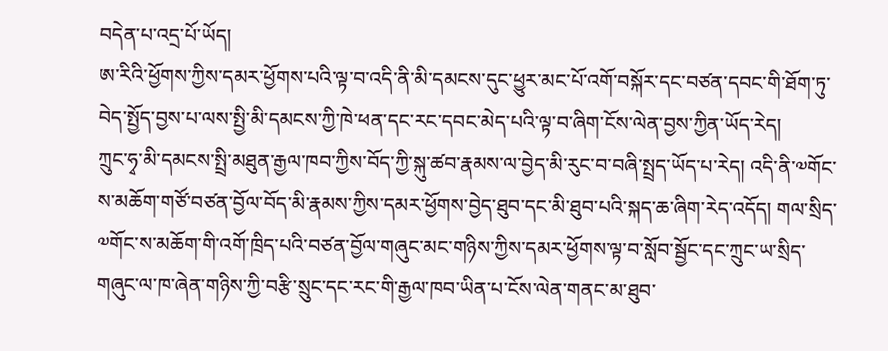བདེན་པ་འདྲ་པོ་ཡོད།
ཨ་རིའི་ཕྱོགས་ཀྱིས་དམར་ཕྱོགས་པའི་ལྟ་བ་འདི་ནི་མི་དམངས་དུང་ཕྱུར་མང་པོ་འགོ་བསྐོར་དང་བཙན་དབང་གི་ཐོག་ཏུ་བེད་སྤྱོད་བྱས་པ་ལས་སྤྱི་མི་དམངས་ཀྱི་ཁེ་ཕན་དང་རང་དབང་མེད་པའི་ལྟ་བ་ཞིག་ངོས་ལེན་བྱས་ཀྱིན་ཡོད་རེད།
ཀྲུང་ཧྭ་མི་དམངས་སྤྲི་མཐུན་རྒྱལ་ཁབ་ཀྱིས་བོད་ཀྱི་སྐུ་ཚབ་རྣམས་ལ་བྱེད་མི་རུང་བ་བཞི་སྤྲད་ཡོད་པ་རེད། འདི་ནི་༧གོང་ས་མཆོག་གཙོ་བཙན་བྱོལ་བོད་མི་རྣམས་ཀྱིས་དམར་ཕྱོགས་བྱེད་ཐུབ་དང་མི་ཐུབ་པའི་སྐད་ཆ་ཞིག་རེད་འདོད། གལ་སྲིད་༧གོང་ས་མཆོག་གི་འགོ་ཁྲིད་པའི་བཙན་བྱོལ་གཞུང་མང་གཉིས་ཀྱིས་དམར་ཕྱོགས་ལྟ་བ་སློབ་སྦྱོང་དང་ཀྲུང་ཡ་སྲིད་གཞུང་ལ་ཁ་ཞེན་གཉིས་ཀྱི་བརྩི་སྲུང་དང་རང་གི་རྒྱལ་ཁབ་ཡིན་པ་ངོས་ལེན་གནང་མ་ཐུབ་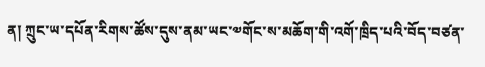ན། ཀྲུང་ཡ་དཔོན་རིགས་ཚོས་དུས་ནམ་ཡང་༧གོང་ས་མཆོག་གི་འགོ་ཁྲིད་པའི་བོད་བཙན་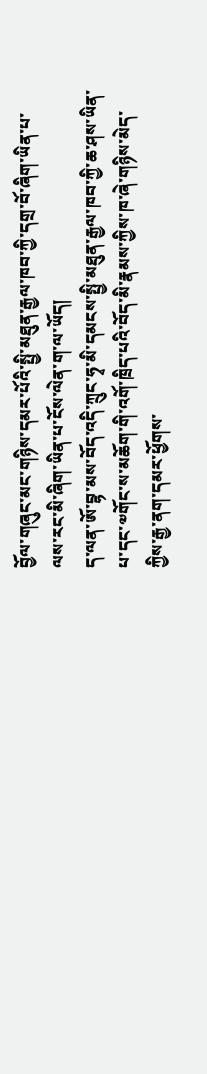བྱོལ་གཞུང་མང་གཉིས་དམར་པོའི་སྤྱི་མཐུན་རྒྱལ་ཁབ་ཀྱི་དགྲ་བོ་ཞིག་ཡིན་པ་ལས་རང་མི་ཞིག་ཡིན་པ་ངོས་ལེན་ག་ལ་ཡོད།
ད་ལན་ཨོ་བྷ་མས་བོད་འདི་ཀྲུང་ཧྭ་མི་དམངས་སྤྱི་མཐུན་རྒྱལ་ཁབ་ཀྱི་ཆ་ཤས་ཡིན་པ་དང་༧གོང་ས་མཆོག་གི་འགོ་ཁྲིད་པའི་བོད་མི་རྣམས་ཀྱིས་ཁ་ཞེ་གཉིས་མེད་ཀྱིས་རྒྱ་ནག་དམར་ཕྱོགས་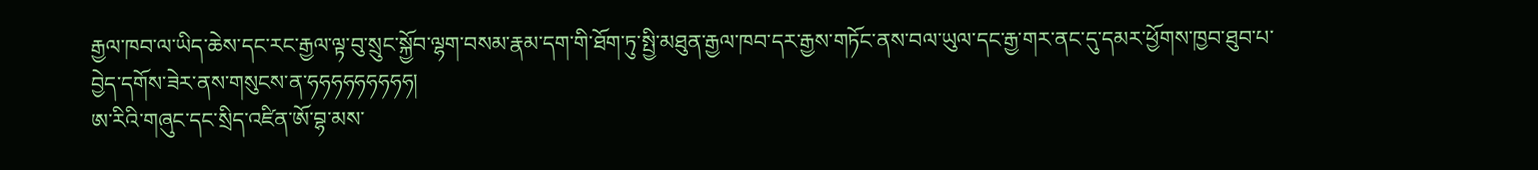རྒྱལ་ཁབ་ལ་ཡིད་ཆེས་དང་རང་རྒྱལ་ལྟ་བུ་སྲུང་སྐྱོབ་ལྷག་བསམ་རྣམ་དག་གི་ཐོག་ཏུ་སྤྱི་མཐུན་རྒྱལ་ཁབ་དར་རྒྱས་གཏོང་ནས་བལ་ཡུལ་དང་རྒྱ་གར་ནང་དུ་དམར་ཕྱོགས་ཁྱབ་ཐུབ་པ་བྱེད་དགོས་ཟེར་ནས་གསུངས་ན་ཧཧཧཧཧཧཧཧཧ།
ཨ་རིའི་གཞུང་དང་སྲིད་འཛིན་ཨོ་བྷ་མས་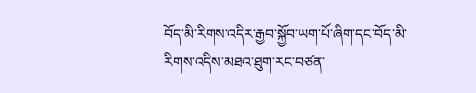བོད་མི་རིགས་འདིར་རྒྱབ་སྐྱོབ་ཡག་པོ་ཞིག་དང་བོད་མི་རིགས་འདིས་མཐའ་ཐུག་རང་བཙན་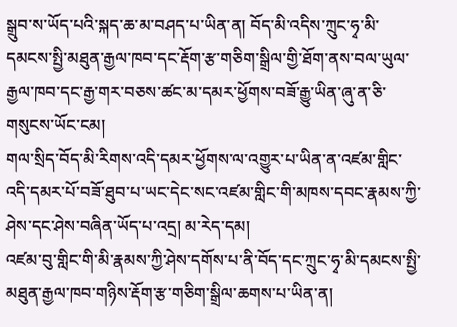སྒྲུབ་ས་ཡོད་པའི་སྐད་ཆ་མ་བཤད་པ་ཡིན་ན། བོད་མི་འདིས་ཀྲུང་ཧྭ་མི་དམངས་སྤྱི་མཐུན་རྒྱལ་ཁབ་དང་རྡོག་རྩ་གཅིག་སྒྲིལ་གྱི་ཐོག་ནས་བལ་ཡུལ་རྒྱལ་ཁབ་དང་རྒྱ་གར་བཅས་ཚང་མ་དམར་ཕྱོགས་བཟོ་རྒྱུ་ཡིན་ཞུ་ན་ཅི་གསུངས་ཡོང་ངམ།
གལ་སྲིད་བོད་མི་རིགས་འདི་དམར་ཕྱོགས་ལ་འགྱུར་པ་ཡིན་ན་འཛམ་གླིང་འདི་དམར་པོ་བཟོ་ཐུབ་པ་ཡང་དེང་སང་འཛམ་གླིང་གི་མཁས་དབང་རྣམས་ཀྱི་ཤེས་དང་ཤེས་བཞིན་ཡོད་པ་འདྲ། མ་རེད་དམ།
འཛམ་བུ་གླིང་གི་མི་རྣམས་ཀྱི་ཤེས་དགོས་པ་ནི་བོད་དང་ཀྲུང་ཧྭ་མི་དམངས་སྤྱི་མཐུན་རྒྱལ་ཁབ་གཉིས་རྡོག་རྩ་གཅིག་སྒྲིལ་ཆགས་པ་ཡིན་ན།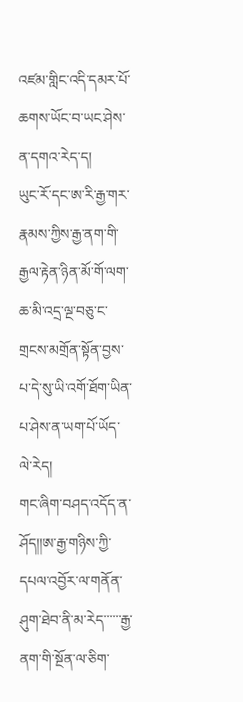འཛམ་གླིང་འདི་དམར་པོ་ཆགས་ཡོང་བ་ཡང་ཤེས་ན་དགའ་རེད་ད།
ཡུང་རོ་དང་ཨ་རི་རྒྱ་གར་རྣམས་ཀྱིས་རྒྱ་ནག་གི་རྒྱལ་རྟེན་ཉིན་མོ་གོ་ལག་ཆ་མི་འདྲ་ལྔ་བཅུ་ང་གྲངས་མགྲོན་སྟོན་བྱས་པ་དེ་སུ་ཡི་འགོ་ཐོག་ཡིན་པ་ཤེས་ན་ཡག་པོ་ཡོད་ལེ་རེད།
གང་ཞིག་བཤད་འདོད་ན་ཤོད།།ཨ་རྒྱ་གཉིས་ཀྱི་དཔལ་འབྱོར་ལ་གནོན་ཤུག་ཐེབ་ནི་མ་རེད་་་་་་རྒྱ་ནག་གི་སྔོན་ལ་ཅིག་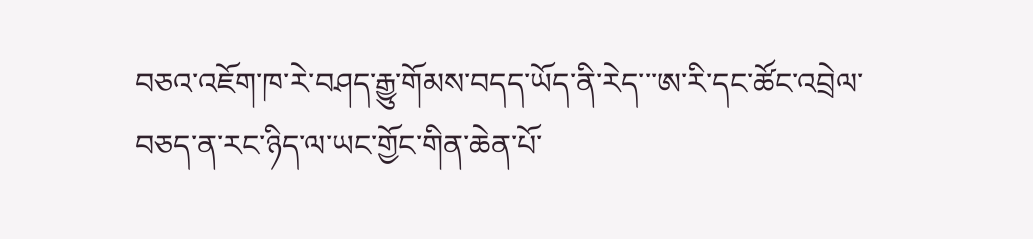བཅའ་འཇོག་ཁ་རེ་བཤད་རྒྱུ་གོམས་བདད་ཡོད་ནི་རེད་་་ཨ་རི་དང་ཚོང་འབྲེལ་བཅད་ན་རང་ཉིད་ལ་ཡང་གྱོང་གིན་ཆེན་པོ་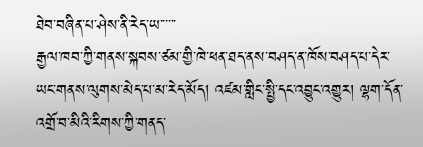ཐེབ་བཞིན་པ་ཤེས་ནི་རེད་ཡ་་་་་་
རྒྱལ་ཁབ་ཀྱི་གནས་སྐབས་ཙམ་གྱི་ཁེ་ཕན་ཐད་ནས་བཤད་ན་ཁོས་བཤད་པ་དེར་ཡང་གནས་ལུགས་མེད་པ་མ་རེད་མོད། འཛམ་གླིང་སྤྱི་དང་འབྱུང་འགྱུར། ལྷག་དོན་འགྲོ་བ་མིའི་རིགས་ཀྱི་གནད་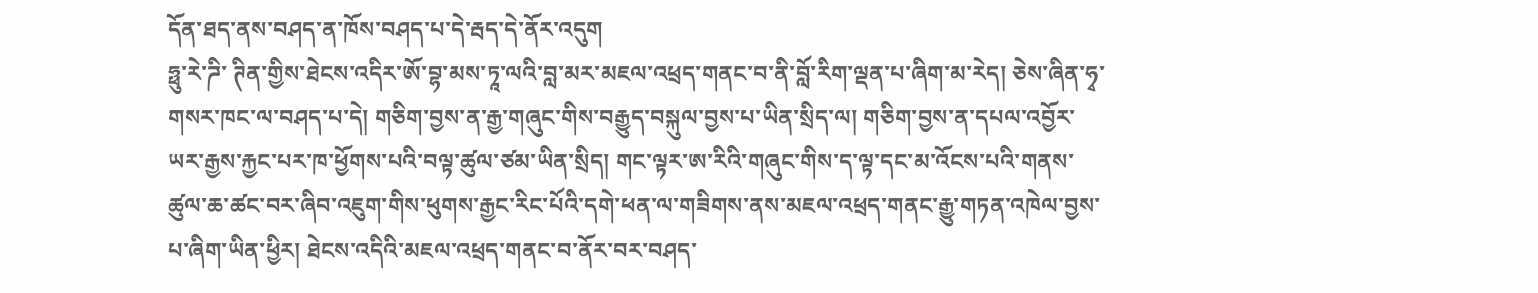དོན་ཐད་ནས་བཤད་ན་ཁོས་བཤད་པ་དེ་རྦད་དེ་ནོར་འདུག
ཧྥུ་རེ་ཌི་ ཊིན་གྱིས་ཐེངས་འདིར་ཨོ་བྷ་མས་ཏཱ་ལའི་བླ་མར་མཇལ་འཕྲད་གནང་བ་ནི་བློ་རིག་ལྡན་པ་ཞིག་མ་རེད། ཅེས་ཞིན་ཧྭ་གསར་ཁང་ལ་བཤད་པ་དེ། གཅིག་བྱས་ན་རྒྱ་གཞུང་གིས་བརྒྱུད་བསྐུལ་བྱས་པ་ཡིན་སྲིད་ལ། གཅིག་བྱས་ན་དཔལ་འབྱོར་ཡར་རྒྱས་རྐྱང་པར་ཁ་ཕྱོགས་པའི་བལྟ་ཚུལ་ཙམ་ཡིན་སྲིད། གང་ལྟར་ཨ་རིའི་གཞུང་གིས་ད་ལྟ་དང་མ་འོངས་པའི་གནས་ཚུལ་ཆ་ཚང་བར་ཞིབ་འཇུག་གིས་ཕུགས་རྒྱང་རིང་པོའི་དགེ་ཕན་ལ་གཟིགས་ནས་མཇལ་འཕྲད་གནང་རྒྱུ་གཏན་འཁེལ་བྱས་པ་ཞིག་ཡིན་ཕྱིར། ཐེངས་འདིའི་མཇལ་འཕྲད་གནང་བ་ནོར་བར་བཤད་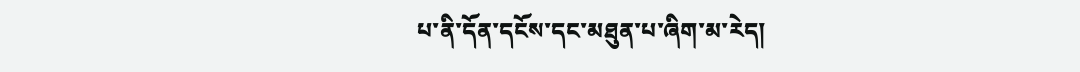པ་ནི་དོན་དངོས་དང་མཐུན་པ་ཞིག་མ་རེད།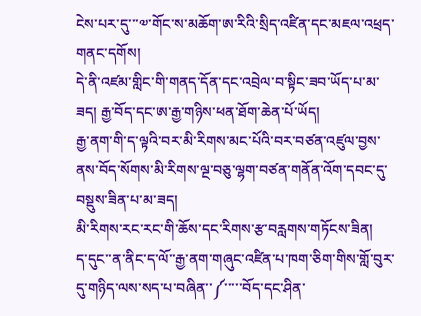ངེས་པར་དུ་་་༧་གོང་ས་མཆོག་ཨ་རིའི་སྲིད་འཛིན་དང་མཇལ་འཕྲད་གནང་དགོས།
དེ་ནི་འཛམ་གླིང་གི་གནད་དོན་དང་འབྲེལ་བ་སྟིང་ཟབ་ཡོད་པ་མ་ཟད། རྒྱ་བོད་དང་ཨ་རྒྱ་གཉིས་ཕན་ཐོག་ཆེན་པོ་ཡོད།
རྒྱ་ནག་གི་ད་ལྟའི་བར་མི་རིགས་མང་པོའི་བར་བཙན་འཛུལ་བྱས་ནས་བོད་སོགས་མི་རིགས་ལྔ་བཅུ་ལྷག་བཙན་གནོན་འོག་དབང་དུ་བསྡུས་ཟིན་པ་མ་ཟད།
མི་རིགས་རང་རང་གི་ཆོས་དང་རིགས་རྩ་བརླགས་གཏོངས་ཟིན།
ད་དུང་་ན་ནིང་ད་ལོ་་རྒྱ་ནག་གཞུང་འཛིན་པ་ཁག་ཅིག་གིས་གློ་བུར་དུ་གཉིད་ལས་སད་པ་བཞིན་་༼་་་་་བོད་དང་ཤིན་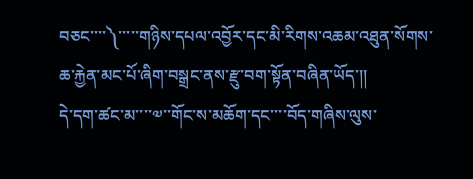བཅང་་་་༽་་་་་གཉིས་དཔལ་འབྱོར་དང་མི་རིགས་འཆམ་འཐུན་སོགས་ཆ་རྐྱེན་མང་པོ་ཞིག་བསྒྲང་ནས་རྫུ་བག་སྟོན་བཞིན་ཡོད་།།
དེ་དག་ཚང་མ་་་་༧་་གོང་ས་མཆོག་དང་་་་བོད་གཞིས་ལུས་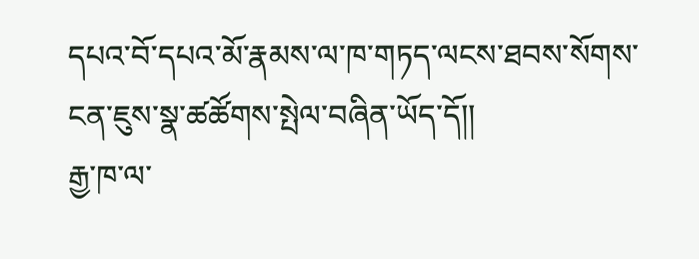དཔའ་བོ་དཔའ་མོ་རྣམས་ལ་ཁ་གཏད་ལངས་ཐབས་སོགས་
ངན་ཇུས་སྣ་ཚཚོགས་སྤེལ་བཞིན་ཡོད་དོ།།
རྒྱ་ཁ་ལ་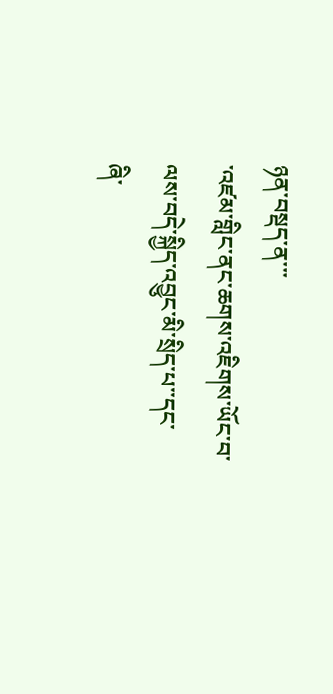ཉན་བསྡད་ན་་་
་འཛམ་གླིང་ནང་ཆགས་འཇིགས་ཡོང་བ་ལས་བདེ་སྐྱིད་འབྱུང་མི་སྲིད་པ་་དང་
ཞི་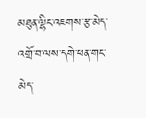མཐུན་ལྷིང་འཇགས་རྩ་མེད་འགྲོ་བ་ལས་དགེ་ཕན་གང་མེད་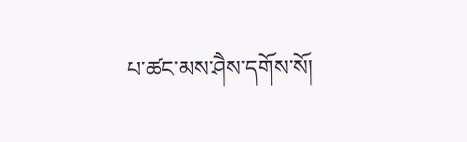པ་ཚང་མས་ཤཻས་དགོས་སོ།